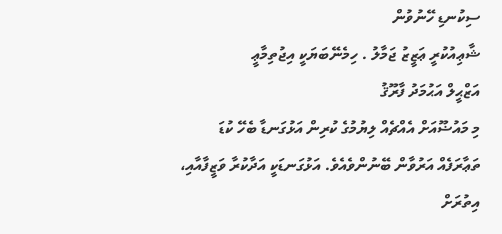ސިކުނޑި ހޭނުވުން
ޝާޢިއުކުރީ ޢަޒީޒު ޖަމާލު . ހިމެނޭބަޔަކީ އިޖުތިމާޢީ
އަޒްޙީލް އަޙުމަދު ފާރޫޤު
މި މައުޟޫއަށް އެއްޗެއް ލިޔުމުގެ ކުރިން އަޅުގަނޑާ ބެހޭ ކުޑަ ތަޢާރަފެއް އަރުވާން ބޭނުންވެއެވެ. އަޅުގަނޑަކީ އަދާކުރާ ވަޒީފާއާއި، އިތުރަށް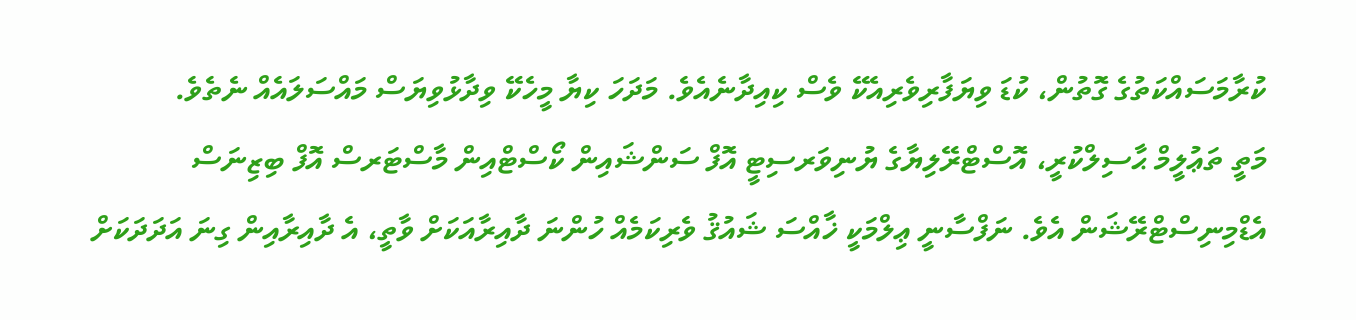ކުރާމަސައްކަތުގެ ގޮތުން، ކުޑަ ވިޔަފާރިވެރިއެކޭ ވެސް ކިއިދާނެއެވެ. މަދަހަ ކިޔާ މީހެކޭ ވިދާޅުވިޔަސް މައްސަލައެއް ނެތެވެ.
މަތީ ތަޢުލީމް ޙާސިލްކުރީ، އޮސްޓްރޭލިޔާގެ ޔުނިވަރސިޓީ އޮފް ސަންޝައިން ކޯސްޓްއިން މާސްޓަރސް އޮފް ބިޒިނަސް އެޑްމިނިސްޓްރޭޝަން އެވެ. ނަފްސާނީ ޢިލްމަކީ ޚާއްސަ ޝައުޤު ވެރިކަމެއް ހުންނަ ދާއިރާއަކަށް ވާތީ، އެ ދާއިރާއިން ގިނަ އަދަދަކަށް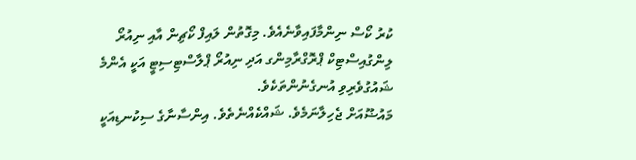ކުރު ކޯސް ނިންމާފައިވާނެއެވެ. މިގޮތުން ލައިފް ކޯޗިން އާއި ނިއުރޯ ލިންގުއިސްޓިކް ޕްރޮގްރާމިންގ އަދި ނިއުރޯ ޕްލާސްޓިސިޓީ އަކީ އެންމެ ޝައުގުވެރިވި އުނގެނުންތަކެވެ.
މައުޟޫއަށް ޖެހިލާނަމެވެ. ޝައްކެއްނެތެވެ. އިންސާނާގެ ސިކުނޑިއަކީ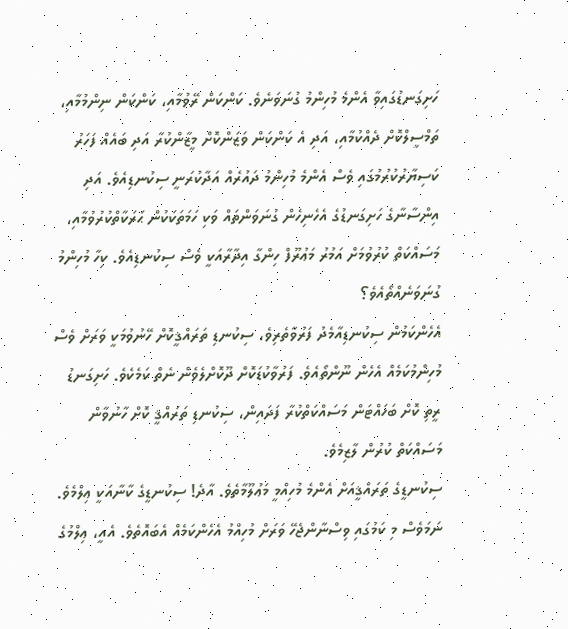ހަށިގަނޑުގައިވާ އެންމެ މުހިންމު ގުނަވަނެވެ. ކަންކަން ރޭވުމާއި، ކަންކަން ނިންމުމާއި، ތަމްސީލްކޮށް ދެއްކުމާއި، އަދި އެ ކަންކަން ވަޒަންކޮށް މީޒާންކުރާ އަދި ބައެއް ފަހަރު ކަސިޔާރުކުރުމުގައި ވެސް އެންމެ މުހިންމު ދައުރެއް އަދާކުރަނީ ސިކުނޑިއެވެ. އަދި އިންސާނާގެ ހަށިގަނޑުގެ އެހެނިހެން ގުނަވަންތައް ވަކި ހަމަތަކަކުން ޙަރަކާތްކުރުވުމާއި، މަސައްކަތް ކުރުވުމަށް އަމުރު މަޢުރޫފް ހިންގާ އިދާރާއަކީ ވެސް ސިކުނޑިއެވެ. ކިހާ މުހިންމު ގުނަވަނެއްތޯއެވެ؟
އެހެންކަމުން ސިކުނޑިއާމެދު ފަރުވާތެރިވެ، ސިކުނޑި ތަރައްޤީކޮށް ހޭނުވުމަކީ ވަރަށް ވެސް މުހިންމުކަމެއް އެހެން ނޫންތޯއެވެ. ފަރުވާކުޑަކޮށް ދޫކޮށްލެވެން ނެތް ކަމެކެވެ. ހަށިގަނޑު ރީތި ކޮށް ބަހައްޓަން މަސައްކަތްކުރާ ފަދައިން، ސިކުނޑި ތަރައްޤީ ކޮށް ހާނުވާން މަސައްކަތް ކުރުން ލާޒިމެވެ.
ސިކުނޑީގެ ތަރައްޤީއަށް އެންމެ މުހިއްމީ މަޢުލޫމާތެވެ. އާދެ! ސިކުނޑީގެ ކާނާއަކީ ޢިލްމެވެ. ނަމަވެސް މި ކަމުގައި ވިސްނާންޖެހޭ ވަރަށް މުހިއްމު އެހެންކަމެއް އެބައޮތެވެ. އެއީ، ޢިލްމުގެ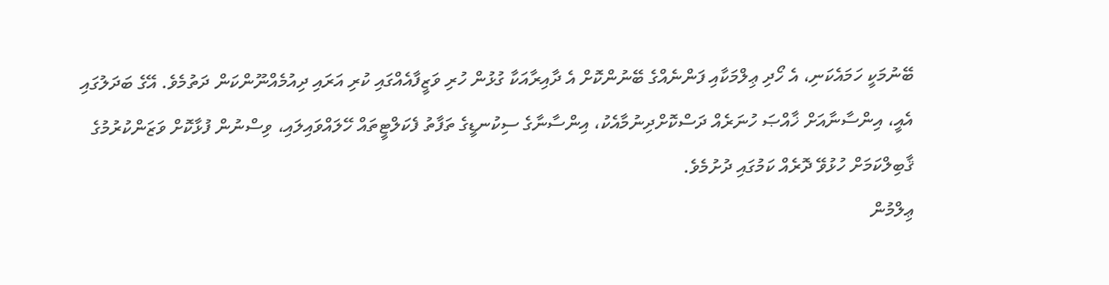ބޭނުމަކީ ހަމައެކަނި، އެ ހޯދި ޢިލްމަކާއި ފަންނެއްގެ ބޭނުންކޮށް އެ ދާއިރާއަކާ ގުޅުން ހުރި ވަޒީފާއެއްގައި ކުރި އަރައި ދިއުމެއްނޫންކަން ދަތުމެވެ. އޭގެ ބަދަލުގައި އެއީ، އިންސާނާއަށް ޚާއްޞަ ހުނަރެއް ދަސްކޮށްދިނުމާއެކު، އިންސާނާގެ ސިކުނޑީގެ ތަފާތު ފެކަލްޓީތައް ހޭލައްވައިލައި، ވިސްނުން ފުޅާކޮށް ވަޒަންކުރުމުގެ ޤާބިލްކަމަށް ހުޅުވޭ ދޮރެއް ކަމުގައި ދުށުމެވެ.
ޢިލްމުން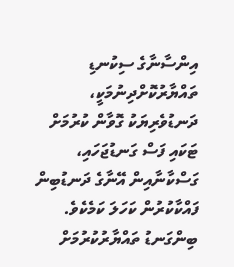އިންސާނާގެ ސިކުނޑި ތައްޔާރުކޮށްދިނުމަކީ، ދަނޑުވެރިޔަކު ގޮވާން ކުރުމަށް ޓަކައި ފަސް ގަނޑުޖަހައި، ގަސްކާނާއިން އޭނާގެ ދަނޑުބިން ފައްކާކުރުން ކަހަލަ ކަމެކެވެ. ބިންގަނޑު ތައްޔާރުކުރުމަށް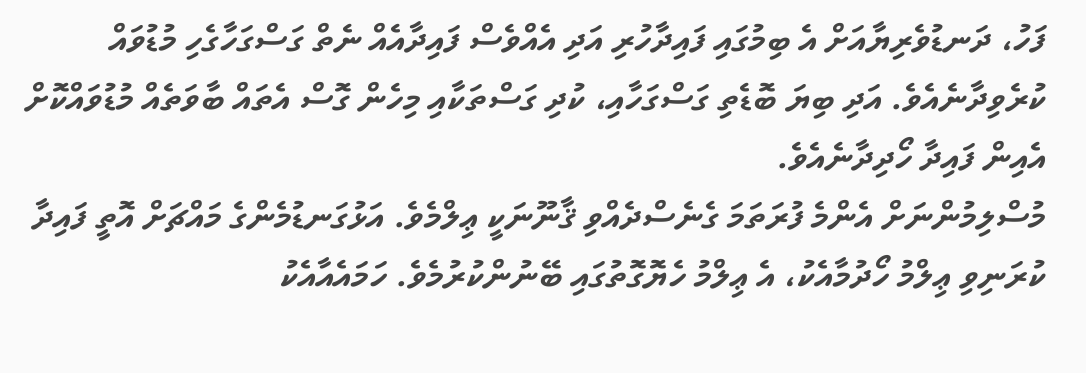ފަހު، ދަނޑުވެރިޔާއަށް އެ ބިމުގައި ފައިދާހުރި އަދި އެއްވެސް ފައިދާއެއް ނެތް ގަސްގަހާގެހި މުޑުވައް ކުރެވިދާނެއެވެ. އަދި ބިޔަ ބޮޑެތި ގަސްގަހާއި، ކުދި ގަސްތަކާއި މިހެން ގޮސް އެތައް ބާވަތެއް މުޑުވައްކޮށް އެއިން ފައިދާ ހޯދިދާނެއެވެ.
މުސްލިމުންނަށް އެންމެ ފުރަތަމަ ގެނެސްދެއްވި ޤާނޫނަކީ ޢިލްމެވެ. އަޅުގަނޑުމެންގެ މައްޗަށް އޮތީ ފައިދާ ކުރަނިވި ޢިލްމު ހޯދުމާއެކު، އެ ޢިލްމު ހެޔޮގޮތުގައި ބޭނުންކުރުމެވެ. ހަމައެއާއެކު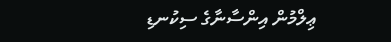ޢިލްމުން އިންސާނާގެ ސިކުނޑި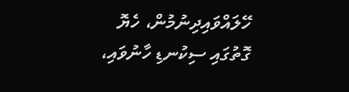ހޭލައްވައިދިނުމުން، ހެޔޮ ގޮތުގައި ސިކުނޑި ހާނުވައި،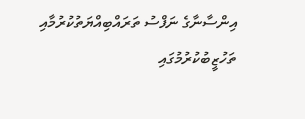އިންސާނާގެ ނަފްސު ތަރައްބިއްޔަތުކުރުމާއި ތަހުޒީބުކުރުމުގައި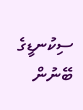ސިކުނޑީގެ ބޭނުން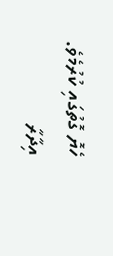ހެޔޮ ގޮތުގައި ކުރުމެވެ.
އިދާރާ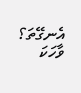އެނގޭތަ؟
ވާހަކަ